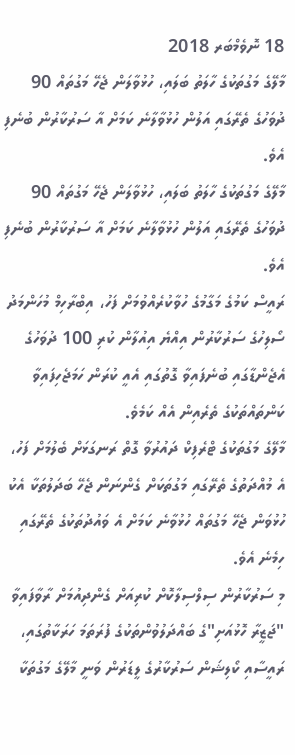18 ނޮވެމްބަރ 2018
މާލޭގެ މަގުތަކުގެ ހާލަތު ބަލައި، ހުޅުވާލަން ޖެހޭ މަގުތައް 90 ދުވަހުގެ ތެރޭގައި އަލުން ހުޅުވާލާނެ ކަމަށް އާ ސަރުކާރުން ބުނެފި އެވެ.
މާލޭގެ މަގުތަކުގެ ހާލަތު ބަލައި، ހުޅުވާލަން ޖެހޭ މަގުތައް 90 ދުވަހުގެ ތެރޭގައި އަލުން ހުޅުވާލާނެ ކަމަށް އާ ސަރުކާރުން ބުނެފި އެވެ.
ރައީސް ކަމުގެ މަގާމުގެ ހުވާކުރެއްވުމަށް ފަހު، އިބްރާހިމް މުހަންމަދު ސޯލިހުގެ ސަރުކާރުން އިއްޔެ އިއުލާން ކުރި 100 ދުވަހުގެ އެޖެންޑާގައި ބުނެފައިވާ ގޮތުގައި އެއީ ކުރަން ހަމަޖެހިފައިވާ ކަންތައްތަކުގެ ތެރެއިން އެއް ކަމެވެ.
މާލޭގެ މަގުތަކުގެ ޓްރެފިކް ދައުރުވާ ގޮތް ރަނގަޅަށް ބެލުމަށް ފަހު، އެ މުއްދަތުގެ ތެރޭގައި މަގުތަކަށް ގެންނަން ޖެހޭ ބަދަލުތަކާ އެކު ހުޅުވަން ޖެހޭ މަގުތައް ހުޅުވާނެ ކަމަށް އެ ވައުދުތަކުގެ ތެރޭގައި ހިމެނެ އެވެ.
މި ސަރުކާރުން ސިލްސިލާކޮށް ކުރިއަށް ގެންދިއުމަށް ރާވާފައިވާ "ޖަޒީރާ ހޮޅުއަށި"ގެ ބައްދަލުވުންތަކުގެ ފުރަތަމަ ހަރަކާތުގައި، ރައީސާއި ކޯލިޝަން ސަރުކާރުގެ ލީޑަރުން ވަނީ މާލޭގެ މަގުތަކާ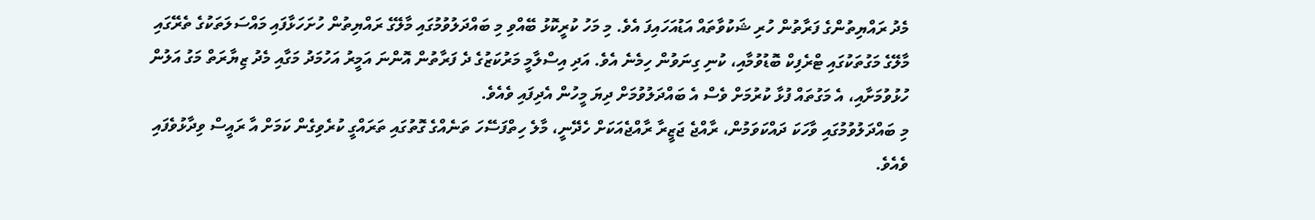މެދު ރައްޔިތުންގެ ފަރާތުން ހުރި ޝަކުވާތައް އަޑުއަހައިފަ އެވެ. މި މަހު ކުރީކޮޅު ބޭއްވި މި ބައްދަލުވުމުގައި މާލޭގެ ރައްޔިތުން ހުށަހަޅާފައި މައްސަލަތަކުގެ ތެރޭގައި މާލޭގެ މަގުތަކުގައި ޓްރެފިކް ބޮޑުވުމާއި، ކުނި ގިނަވުން ހިމެނެ އެވެ. އަދި އިސްލާމީ މަރުކަޒުގެ ދެ ފަރާތުން އޮންނަ އަމީރު އަހުމަދު މަގާއި މެދު ޒިޔާރަތް މަގު އަލުން ހުޅުވުމަށާއި، އެ މަގުތައް ފުޅާ ކުރުމަށް ވެސް އެ ބައްދަލުވުމަށް ދިޔަ މީހުން އެދިފައި ވެއެވެ.
މި ބައްދަލުވުމުގައި ވާހަކަ ދައްކަވަމުން، ރާއްޖެ ޖަޒީރާ ރާއްޖެއަކަށް ހެދޭނީ، މާލެ ހިތްފަސޭހަ ތަނެއްގެ ގޮތުގައި ތަރައްގީ ކުރެވިގެން ކަމަށް އާ ރައީސް ވިދާޅުވެފައި ވެއެވެ.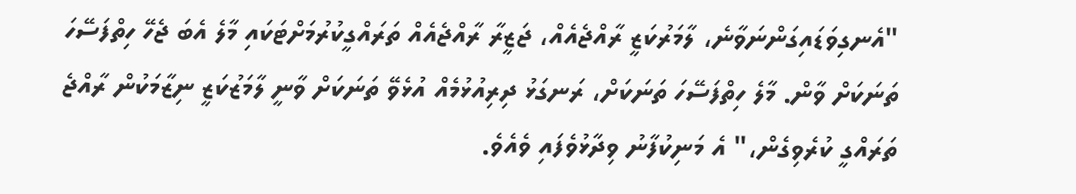"އެނގިވަޑައިގަންނަވާނެ، ލާމަރުކަޒީ ރާއްޖެއެއް، ޖަޒީރާ ރާއްޖެއެއް ތަރައްގީކުރުމަށްޓަކައި މާލެ އެބަ ޖެހޭ ހިތްފަސޭހަ ތަނަކަށް ވާން. މާލެ ހިތްފަސޭހަ ތަނަކަށް، ރަނގަޅު ދިރިއުޅުމެއް އުޅެވޭ ތަނަކަށް ވާނީ ލާމަޒުކަޒީ ނިޒާމަކުން ރާއްޖެ ތަރައްގީ ކުރެވިގެން،" އެ މަނިކުފާނު ވިދާޅުވެފައި ވެއެވެ.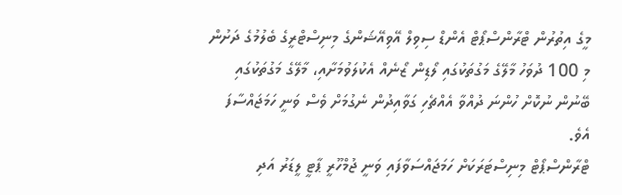މީގެ އިތުރުން ޓްރާންސްޕޯޓް އެންޑް ސިވިލް އޭވިއޭޝަންގެ މިނިސްޓްރީގެ ބެލުމުގެ ދަށުން މި 100 ދުވަހު މާލޭގެ މަގުތަކުގައި ލޯޑިން ޒޯނެއް އެކުލަވުމަށާއި، މާލޭގެ މަގުތަކުގައި ބޭނުން ނުކޮށް ހުންނަ ދުއްވާ އެއްޗެހި ގަވާއިދުން ނެގުމަށް ވެސް ވަނީ ހަމަޖައްސާފަ އެވެ.
ޓްރާންސްޕޯޓް މިނިސްޓަރަކަށް ހަމަޖައްސަވާފައި ވަނީ ޖުމްހޫރީ ޕާޓީ ލީޑަރު އަދި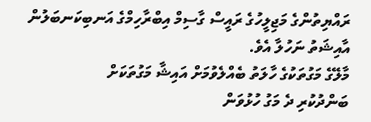ރައްޔިތުންގެ މަޖިލީހުގެ ރައީސް ގާސިމް އިބްރާހިމްގެ އަނބިކަނބަލުން އާއިޝަތު ނަހުލާ އެވެ.
މާލޭގެ މަގުތަކުގެ ހާލަތު ބެއްލެވުމަށް އައިޝާ މަގުތަކަށް
ބަންދުކުރި ދެ މަގު ހުޅުވަން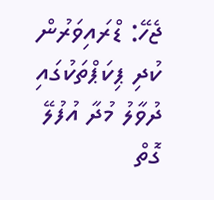ޖެހޭ: ޑްރައިވަރުން
ކުދި ޕިކަޕްތަކުގައި ދުވާލު މުދާ އުފުލޭ ގޮތް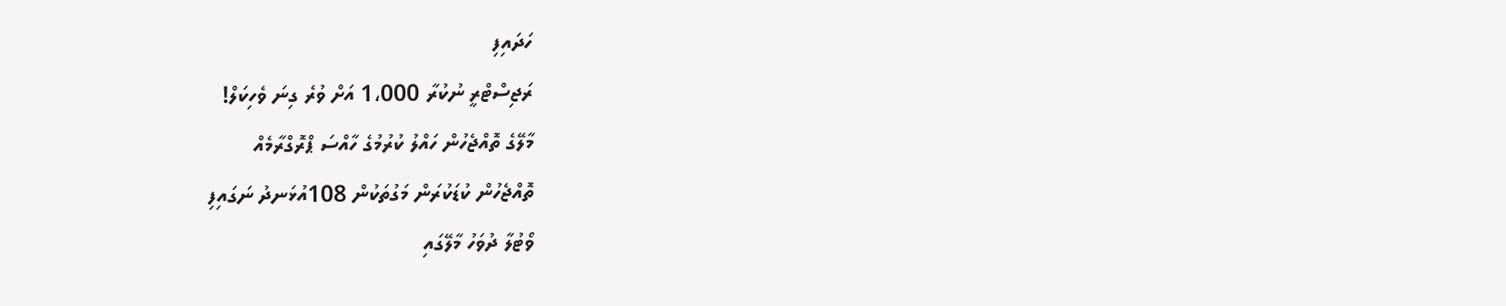ހަދައިފި
ރަޖިސްޓްރީ ނުކުރާ 1،000 އަށް ވުރެ ގިނަ ވެހިކަލް!
މާލޭގެ ތޮއްޖެހުން ހައްލު ކުރުމުގެ ހާއްސަ ޕްރޮގްރާމެއް
ތޮއްޖެހުން ކުޑަކުރަން މަގުތަކުން 108އުޅަނދު ނަގައިފި
ވޯޓުލާ ދުވަހު މާލޭގައި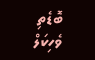ބޮޑެތި ވެހިކަލް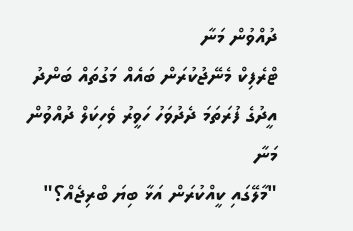ދުއްވުން މަނާ
ޓްރެފިކް މެނޭޖުކުރަން ބައެއް މަގުތައް ބަންދު
އީދުގެ ފުރަތަމަ ދެދުވަހު ހަވީރު ވެހިކަލް ދުއްވުން މަނާ
"މާލޭގައި ކީއްކުރަން އަޅާ ބިޔަ ބްރިޖެއް؟"